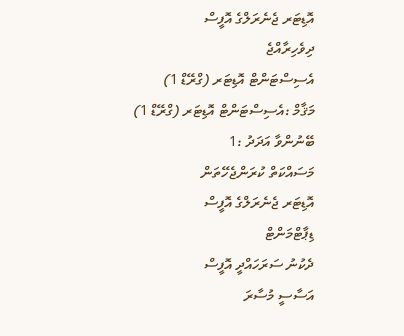އޮޑިޓަރ ޖެނެރަލްގެ އޮފީސް
ދިވެހިރާއްޖެ
އެސިސްޓަންޓް އޮޑިޓަރ (ގްރޭޑް 1)
މަޤާމް :އެސިސްޓަންޓް އޮޑިޓަރ (ގްރޭޑް 1)
ބޭނުންވާ އަދަދު :1
މަސައްކަތް ކުރަންޖެހޭތަން
އޮޑިޓަރ ޖެނެރަލްގެ އޮފީސް
ޑިޕާޓްމަންޓް
ދެކުނު ސަރަހައްދީ އޮފީސް
އަސާސީ މުސާރަ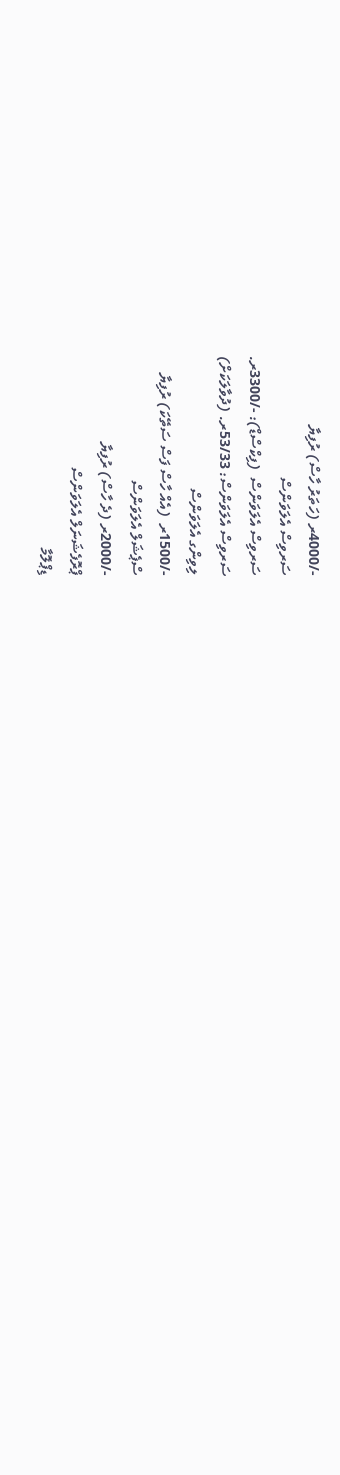-/4000ރ (ހަތަރު ހާސް) ރުފިޔާ
ސަރވިސް އެލަވަންސް
ސަރވިސް އެލަވަންސް  (ފިކްސްޑް): -/3300ރ.
ސަރވިސް އެލަވަންސް: 53/33ރ. (ދުވާލަކަށް)
ލިވިންގ އެލަވަންސް
-/1500ރ  (އެއް ހާސް ފަސް ސަތޭކަ) ރުފިޔާ
ސްޕެޝަލް އެލަވަންސް
-/2000ރ (ދެ ހާސް) ރުފިޔާ
ޕްރޮފެޝަނަލް އެލަވަންސް
ޑިޕްލޮމާ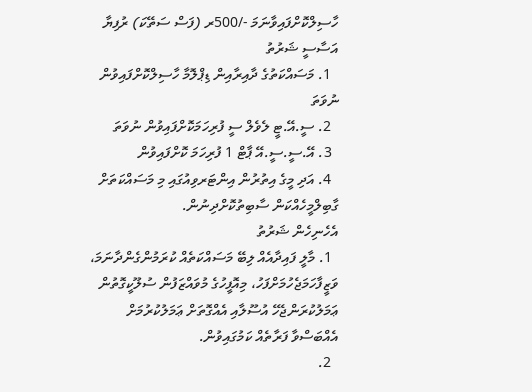ހާސިލްކޮށްފައިވާނަމަ -/500ރ (ފަސް ސަތޭކަ) ރުފިޔާ
އަސާސީ ޝަރުތު
  1. މަސައްކަތުގެ ދާއިރާއިން ޑިޕްލޮމާ ހާސިލްކޮށްފައިވުން ނުވަތަ
  2. ސީ.އޭ.ޓީ ލެވެލް ސީ ފުރިހަމަކޮށްފައިވުން ނުވަތަ
  3. އޭ.ސީ.ސީ.އޭ ޕާޓް 1 ފުރިހަމަ ކޮށްފައިވުން
  4. އަދި މީގެ އިތުރުން އިންޓަރވިއުގައި މި މަސައްކަތަށް ގާބިލްމީހެއްކަން ސާބިތުކޮށްދިނުން.
އެހެނިހެން ޝަރުތު
  1. މާލީ ފައިދާއެއް ލިބޭ މަސައްކަތެއް ކުރަމުންގެންދާނަމަ، ވަޒީފާހަމަޖެހުމަށްފަހު، މިއޮފީހުގެ މުވައްޒަފުން ސުލޫކީގޮތުން  ޢަމަލުކުރަންޖެހޭ އުސޫލާއި އެއްގޮތަށް ޢަމަލުކުރުމަށް އެއްބަސްވާ ފަރާތެއް ކަމުގައިވުން.
  2.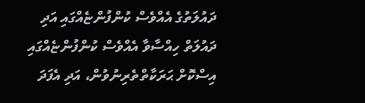ދައުލަތުގެ އެއްވެސް ކުންފުންޏެއްގައި އަދި ދައުލަތް ހިއްސާވާ އެއްވެސް ކުންފުންޏެއްގައި އިސްކޮށް ޙަރަކާތްތެރިނުވުން، އަދި އެފަދަ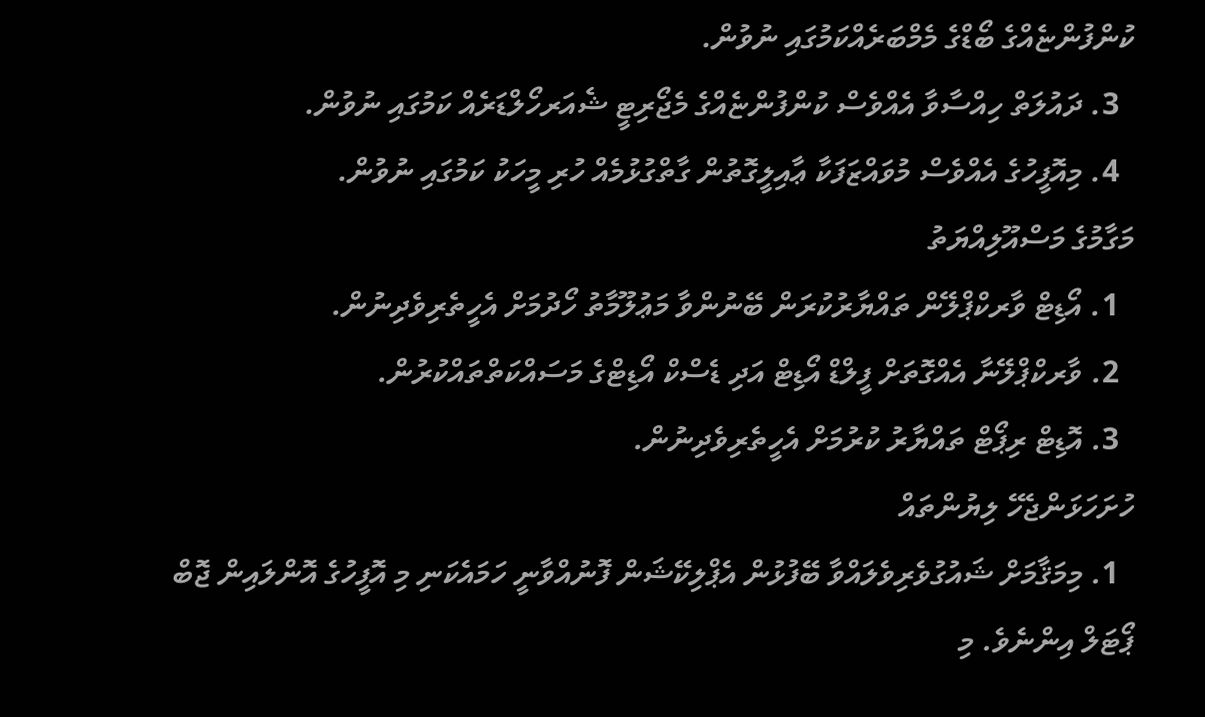ކުންފުންޏެއްގެ ބޯޑްގެ މެމްބަރެއްކަމުގައި ނުވުން.
  3. ދައުލަތް ހިއްސާވާ އެއްވެސް ކުންފުންޏެއްގެ މެޖޯރިޓީ ޝެއަރހޯލްޑަރެއް ކަމުގައި ނުވުން.
  4. މިއޮފީހުގެ އެއްވެސް މުވައްޒަފަކާ ޢާއިލީގޮތުން ގާތްގުޅުމެއް ހުރި މީހަކު ކަމުގައި ނުވުން.
މަގާމުގެ މަސްއޫލިއްޔަތު
  1. އޯޑިޓް ވާރކްޕްލޭން ތައްޔާރުކުރަން ބޭނުންވާ މަޢުލޫމާތު ހޯދުމަށް އެހީތެރިވެދިނުން.
  2. ވާރކްޕްލޭނާ އެއްގޮތަށް ފީލްޑް އޯޑިޓް އަދި ޑެސްކް އޯޑިޓްގެ މަސައްކަތްތައްކުރުން.
  3. އޮޑިޓް ރިޕޯޓް ތައްޔާރު ކުރުމަށް އެހީތެރިވެދިނުން.
ހުށަހަޅަންޖެހޭ ލިޔުންތައް
  1. މިމަޤާމަށް ޝައުގުވެރިވެލައްވާ ބޭފުޅުން އެޕްލިކޭޝަން ފޮނުއްވާނީ ހަމައެކަނި މި އޮފީހުގެ އޮންލައިން ޖޮބް ޕޯޓަލް އިންނެވެ. މި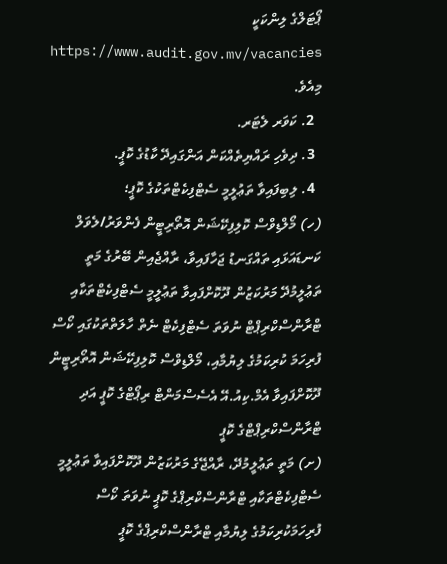ޕޯޓަލްގެ ލިންކަކީ https://www.audit.gov.mv/vacancies މިއެވެ.
  2. ކަވަރ ލެޓަރ.
  3. ދިވެހި ރައްޔިތެއްކަން އަންގައިދޭ ކާޑުގެ ކޮޕީ.
  4. ލިބިފައިވާ ތަޢުލީމީ ސެޓްފިކެޓްތަކުގެ ކޮޕީ؛
(ހ) މޯލްޑިވްސް ކޮލިފިކޭޝަން އޮތޯރިޓީން ފެންވަރު/ލެވަލް ކަނޑައަޅައި ތައްގަނޑު ޖަހާފައިވާ، ރާއްޖެއިން ބޭރުގެ މަތީ ތަޢުލީމުދޭ މަރުކަޒުން ދޫކޮށްފައިވާ ތަޢުލީމީ ސެޓްފިކެޓްތަކާއި ޓްރާންސްކްރިޕްޓް ނުވަތަ ސެޓްފިކެޓް ނެތް ހާލަތްތަކުގައި ކޯސް ފުރިހަމަ ކުރިކަމުގެ ލިޔުމާއި، މޯލްޑިވްސް ކޮލިފިކޭޝަން އޮތޯރިޓީން ދޫކޮށްފައިވާ އެމް.ކިއު.އޭ އެސެސްމަންޓް ރިޕޯޓްގެ ކޮޕީ އަދި ޓްރާންސްކްރިޕްޓްގެ ކޮޕީ
(ށ) މަތީ ތަޢުލީމުދޭ، ރާއްޖޭގެ މަރުކަޒުން ދޫކޮށްފައިވާ ތަޢުލީމީ ސެޓްފިކެޓްތަކާއި ޓްރާންސްކްރިޕްގެ ކޮޕީ ނުވަތަ ކޯސް ފުރިހަމަކުރިކަމުގެ ލިޔުމާއި ޓްރާންސްކްރިޕްގެ ކޮޕީ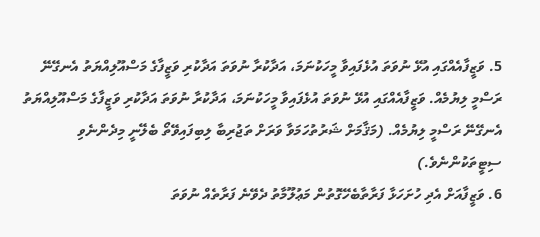5. ވަޒީފާއެއްގައި އުޅޭ ނުވަތަ އުޅެފައިވާ މީހަކުނަމަ، އަދާކުރާ ނުވަތަ އަދާކުރި ވަޒީފާގެ މަސްއޫލިއްޔަތު އެނގޭނޭ ރަސްމީ ލިޔުމެއް. ވަޒީފާއެއްގައި އުޅޭ ނުވަތަ އުޅެފައިވާ މީހަކުނަމަ، އަދާކުރާ ނުވަތަ އަދާކުރި ވަޒީފާގެ މަސްއޫލިއްޔަތު އެނގޭނޭ ރަސްމީ ލިޔުމެއް. (މަޤާމަށް ޝަރުތުހަމަވާ ވަރަށް ތަޖުރިބާ ލިބިފައިވޭތޯ ބެލޭނީ މިދެންނެވި ސިޓީތަކުންނެވެ.)
6. ވަޒީފާއަށް އެދި ހުށަހަޅާ ފަރާތާބެހޭގޮތުން މަޢުލޫމާތު ދެވޭނެ ފަރާތެއް ނުވަތަ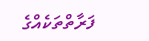ފަރާތްތަކެއްގެ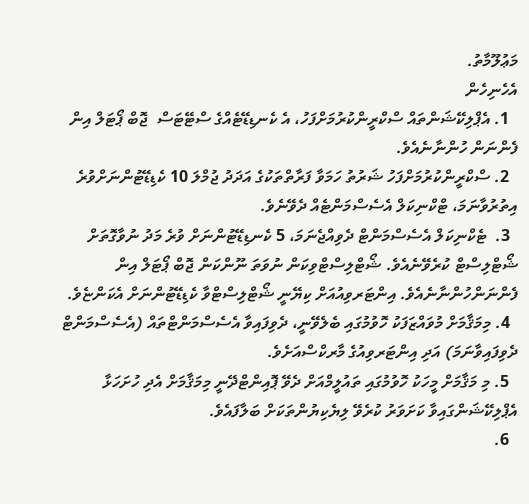މަޢުލޫމާތު.
އެހެނިހެން
  1. އެޕްލިކޭޝަންތައް ސްކްރީންކުރުމަށްފަހު، އެ ކެނޑިޑޭޓެއްގެ ސްޓޭޓަސް  ޖޮބް ޕޯޓަލް އިން ފެންނަން ހުންނާނެއެވެ.
  2. ސްކްރީންކުރުމަށްފަހު ޝަރުތު ހަމަވާ ފަރާތްތަކުގެ އަދަދު ޖުމްލަ 10 ކެޑިޑޭޓުންނަށްވުރެ އިތުރުވާނަމަ، ޓްކްނިކަލް އެސެސްމަންޓެއް ދެވޭނެވެ.
  3.  ޓެކްނިކަލް އެސެސްމަންޓް ދެވިއްޖެނަމަ، 5 ކެނޑިޑޭޓުންނަށް ވުރެ މަދު ނުވާގޮތަށް ޝޯޓްލިސްޓް ކުރެވޭނެއެވެ. ޝޯޓްލިސްޓްވިކަން ނުވަތަ ނޫންކަން ޖޮބް ޕޯޓަލް އިން ފެންނަންހުންނާނެއެވެ. އިންޓަރވިއުއަށް ކިޔޭނީ ޝޯޓްލިސްޓްވާ ކެޑިޑޭޓުންނަށް އެކަންޏެވެ.
  4. މިމަޤާމަށް މުވައްޒަފަކު ހޮވުމުގައި ބެލެވޭނީ، ދެވިފައިވާ އެސެސްމަންޓްތައް (އެސެސްމަންޓް ދެވިފައިވާނަމަ) އަދި އިންޓަރވިއުގެ މާރކްސްއަށެވެ.
  5. މި މަޤާމަށް މީހަކު ހޮވުމުގައި ތައުލީމްއަށް ދެވޭ ޕޮއިންޓްދޭނީ މިމަޤާމަށް އެދި ހުށަހަޅާ އެޕްލިކޭޝަންގައިވާ ކަށަވަރު ކުރެވޭ ލިޔެކިޔުންތަކަށް ބަލާފައެވެ.
  6.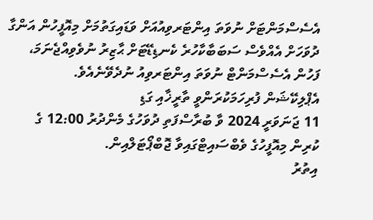އެސެސްމަންޓަށް ނުވަތަ އިންޓަރވިއުއަށް ވަޑައިގަތުމަށް މިއޮފީހުން އަންގާ ދުވަހަށް އެއްވެސް ސަބަބާކާހުރެ ކެނޑިޑޭޓަށް ޙާޒިރު ނުވެވިއްޖެނަމަ، ފަހުން އެސެސްމަންޓް ނުވަތަ އިންޓަރވިއު ނުދެވޭނެއެވެ.
އެޕްލިކޭޝަން ފުރިހަމަކުރަންވީ ތާރީޚާއި ގަޑި
11 ޖަނަވަރީ 2024 ވާ ބުރާސްފަތި ދުވަހުގެ މެންދުރު 12:00 ގެ ކުރިން މިއޮފީހުގެ ވެބްސައިޓްގައިވާ ޖޮބްޕޯޓަލްއިން.
އިތުރު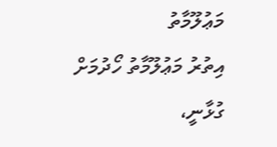މަޢުލޫމާތު
އިތުރު މަޢުލޫމާތު ހޯދުމަށް ގުޅާނީ،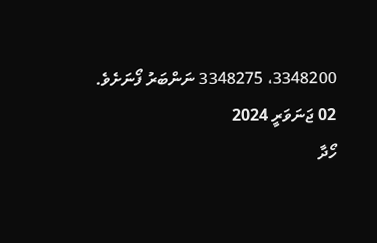3348200، 3348275 ނަންބަރު ފޯނަށެވެ.
02 ޖަނަވަރީ 2024
ހޯދާ